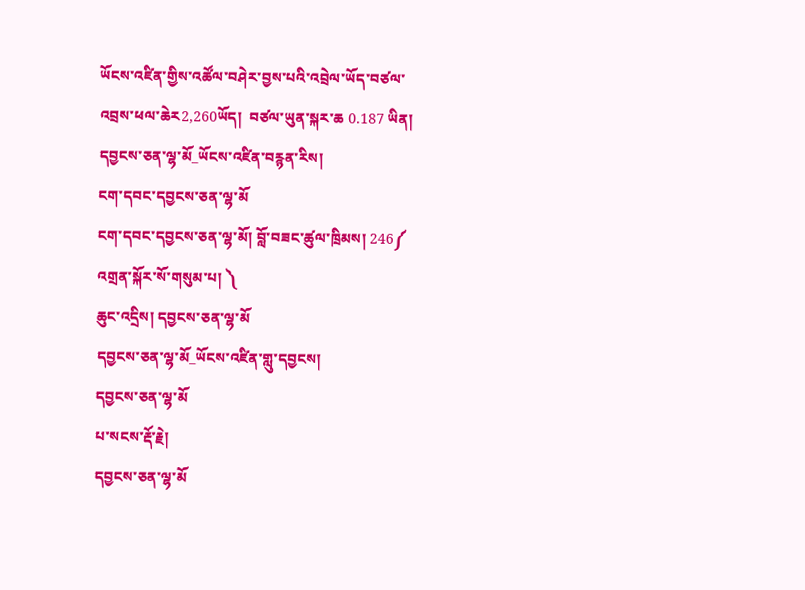ཡོངས་འཛིན་གྱིས་འཚོལ་བཤེར་བྱས་པའི་འབྲེལ་ཡོད་བཙལ་འབྲས་ཕལ་ཆེར2,260ཡོད།  བཙལ་ཡུན་སྐར་ཆ 0.187 ཡིན།
དབྱངས་ཅན་ལྷ་མོ_ཡོངས་འཛིན་བརྙན་རིས།
ངག་དབང་དབྱངས་ཅན་ལྷ་མོ
ངག་དབང་དབྱངས་ཅན་ལྷ་མོ། བློ་བཟང་ཚུལ་ཁྲིམས། 246༼ འགྲན་སྐོར་སོ་གསུམ་པ། ༽
ཆུང་འདྲིས། དབྱངས་ཅན་ལྷ་མོ
དབྱངས་ཅན་ལྷ་མོ_ཡོངས་འཛིན་གླུ་དབྱངས།
དབྱངས་ཅན་ལྷ་མོ
པ་སངས་རྡོ་རྗེ།
དབྱངས་ཅན་ལྷ་མོ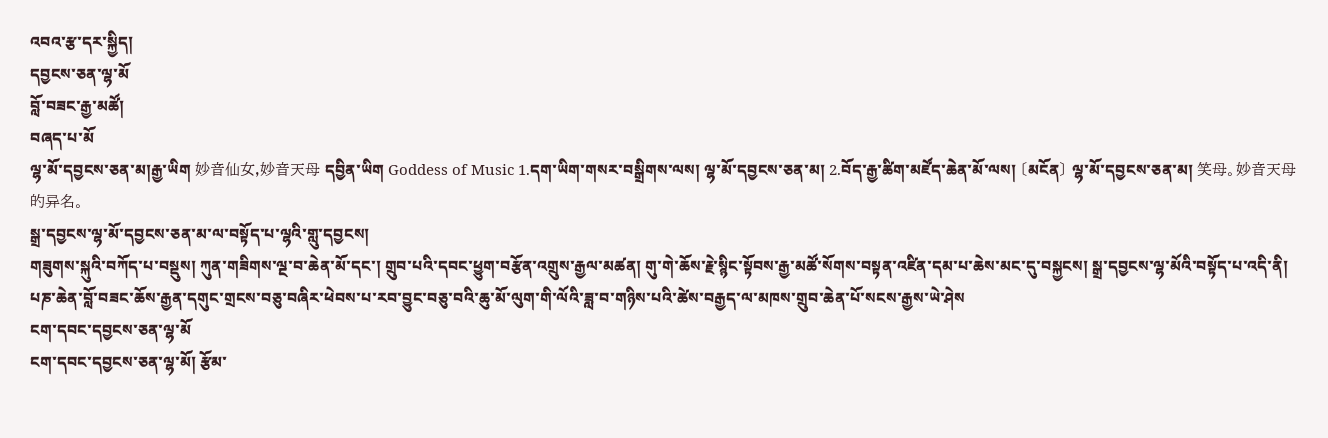འབའ་རྩ་དར་སྐྱིད།
དབྱངས་ཅན་ལྷ་མོ
བློ་བཟང་རྒྱ་མཚོ།
བཞད་པ་མོ
ལྷ་མོ་དབྱངས་ཅན་མ།རྒྱ་ཡིག 妙音仙女,妙音天母 དབྱིན་ཡིག Goddess of Music 1.དག་ཡིག་གསར་བསྒྲིགས་ལས། ལྷ་མོ་དབྱངས་ཅན་མ། 2.བོད་རྒྱ་ཚིག་མཛོད་ཆེན་མོ་ལས། 〔མངོན〕 ལྷ་མོ་དབྱངས་ཅན་མ། 笑母。妙音天母的异名。
སྒྲ་དབྱངས་ལྷ་མོ་དབྱངས་ཅན་མ་ལ་བསྟོད་པ་ལྷའི་གླུ་དབྱངས།
གཟུགས་སྐུའི་བཀོད་པ་བསྡུས། ཀུན་གཟིགས་ལྔ་བ་ཆེན་མོ་དང་། གྲུབ་པའི་དབང་ཕྱུག་བརྩོན་འགྲུས་རྒྱལ་མཚན། གུ་གེ་ཆོས་རྗེ་སྙིང་སྟོབས་རྒྱ་མཚོ་སོགས་བསྟན་འཛིན་དམ་པ་ཆེས་མང་དུ་བསྐྱངས། སྒྲ་དབྱངས་ལྷ་མོའི་བསྟོད་པ་འདི་ནི། པཎ་ཆེན་བློ་བཟང་ཆོས་རྒྱན་དགུང་གྲངས་བཅུ་བཞིར་ཕེབས་པ་རབ་བྱུང་བཅུ་བའི་ཆུ་མོ་ལུག་གི་ལོའི་ཟླ་བ་གཉིས་པའི་ཚེས་བརྒྱད་ལ་མཁས་གྲུབ་ཆེན་པོ་སངས་རྒྱས་ཡེ་ཤེས
ངག་དབང་དབྱངས་ཅན་ལྷ་མོ
ངག་དབང་དབྱངས་ཅན་ལྷ་མོ། རྩོམ་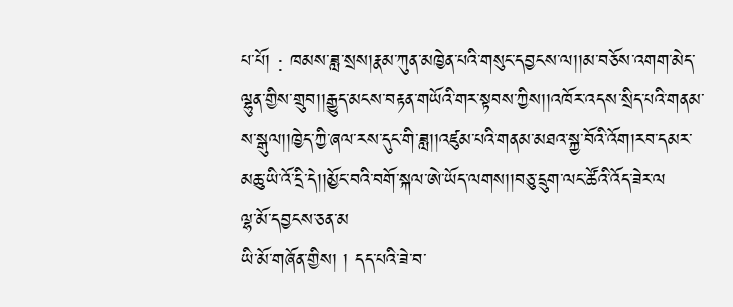པ་པོ། : ཁམས་ཟླ་སྲས།རྣམ་ཀུན་མཁྱེན་པའི་གསུང་དབྱངས་ལ།།མ་བཅོས་འགག་མེད་ལྷུན་གྱིས་གྲུབ།།རྒྱུད་མངས་བརྟན་གཡོའི་གར་སྟབས་ཀྱིས།།འཁོར་འདས་སྲིད་པའི་གནམ་ས་སྒུལ།།ཁྱེད་ཀྱི་ཞལ་རས་དུང་གི་ཟླ།།འཛུམ་པའི་གནམ་མཐའ་སྐྱ་བོའི་འོག།རབ་དམར་མཆུ་ཡི་འོ་དྲི་དེ།།མྱོང་བའི་བགོ་སྐལ་ཨེ་ཡོད་ལགས།།བཅུ་དྲུག་ལང་ཚོའི་འོད་ཟེར་ལ
ལྷ་མོ་དབྱངས་ཅན་མ
ཡི་མོ་གཞོན་གྱིས། ། དད་པའི་ཟེ་བ་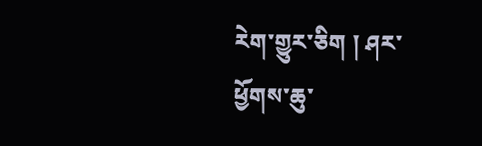རེག་གྱུར་ཅིག ། ཤར་ཕྱོགས་ཆུ་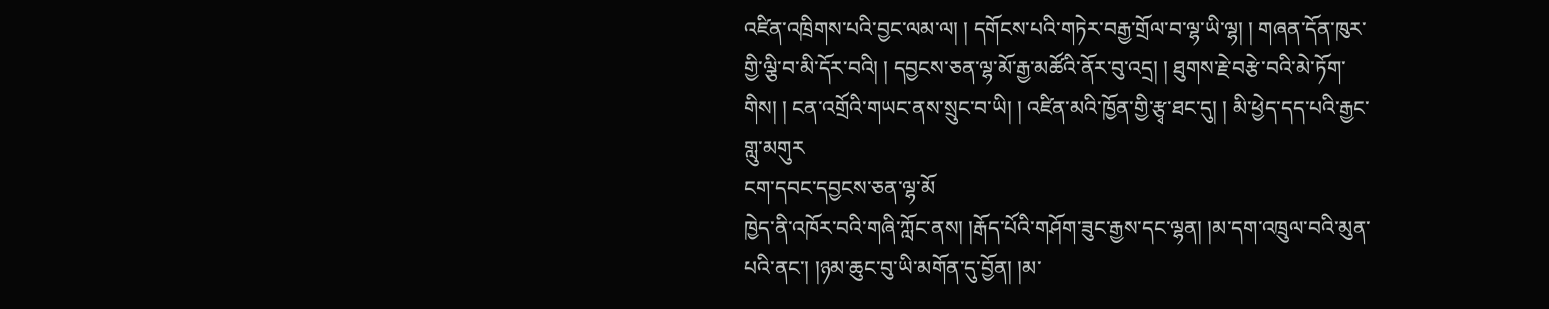འཛིན་འཁྲིགས་པའི་བྱང་ལམ་ལ། ། དགོངས་པའི་གཏེར་བརྒྱ་གྲོལ་བ་ལྷ་ཡི་ལྷ། ། གཞན་དོན་ཁུར་གྱི་ལྕི་བ་མི་དོར་བའི། ། དབྱངས་ཅན་ལྷ་མོ་རྒྱ་མཚོའི་ནོར་བུ་འདྲ། ། ཐུགས་རྗེ་བརྩེ་བའི་མེ་ཏོག་གིས། ། ངན་འགྲོའི་གཡང་ནས་སྲུང་བ་ཡི། ། འཛིན་མའི་ཁྱོན་གྱི་རྩྭ་ཐང་དུ། ། མི་ཕྱེད་དད་པའི་རྒྱང་གླུ་མགུར
ངག་དབང་དབྱངས་ཅན་ལྷ་མོ
ཁྱེད་ནི་འཁོར་བའི་གཞི་ཀློང་ནས། །རྒོད་པོའི་གཤོག་ཟུང་རྒྱས་དང་ལྷན། །མ་དག་འཁྲུལ་བའི་མུན་པའི་ནང་། །ཉམ་ཆུང་བུ་ཡི་མགོན་དུ་བྱོན། །མ་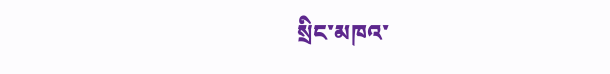སྲིང་མཁའ་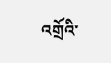འགྲོའི་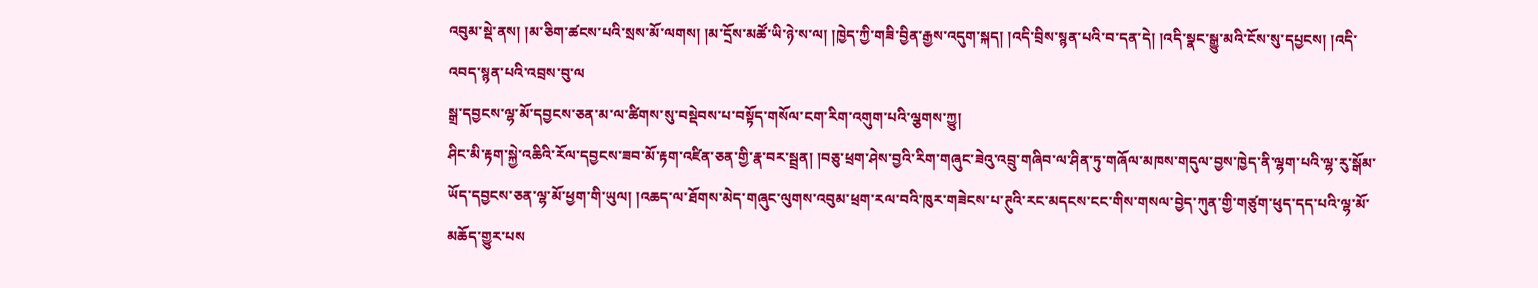འབུམ་སྡེ་ནས། །མ་ཅིག་ཚངས་པའི་སྲས་མོ་ལགས། །མ་དྲོས་མཚོ་ཡི་ཉེ་ས་ལ། །ཁྱེད་ཀྱི་གཟི་བྱིན་རྒྱས་འདུག་སྐད། །འདི་བྲིས་སྙན་པའི་བ་དན་དེ། །འདི་སྣང་སྒྱུ་མའི་ངོས་སུ་དཔྱངས། །འདི་འབད་སྙན་པའི་འབྲས་བུ་ལ
སྒྲ་དབྱངས་ལྷ་མོ་དབྱངས་ཅན་མ་ལ་ཚིགས་སུ་བསྡེབས་པ་བསྟོད་གསོལ་ངག་རིག་འགུག་པའི་ལྕགས་ཀྱུ།
ཤིང་མི་རྟག་སྐྱེ་འཆིའི་རོལ་དབྱངས་ཟབ་མོ་རྟག་འཛིན་ཅན་གྱི་རྣ་བར་སྦྲན། །བཅུ་ཕྲག་ཤེས་བྱའི་རིག་གཞུང་ཟེའུ་འབྲུ་གཞིབ་ལ་ཤིན་ཏུ་གཞོལ་མཁས་གདུལ་བྱས་ཁྱེད་ནི་ལྷག་པའི་ལྷ་རུ་སྒོམ་ཡོད་དབྱངས་ཅན་ལྷ་མོ་ཕྱག་གི་ཡུལ། །འཆད་ལ་ཐོགས་མེད་གཞུང་ལུགས་འབུམ་ཕྲག་རལ་བའི་ཁུར་གཟེངས་པ་ཊུའི་རང་མདངས་ངང་གིས་གསལ་བྱེད་ཀུན་གྱི་གཙུག་ཕུད་དད་པའི་ལྷ་མོ་མཆོད་གྱུར་པས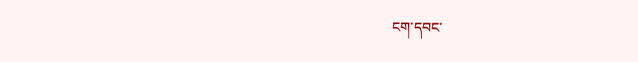ངག་དབང་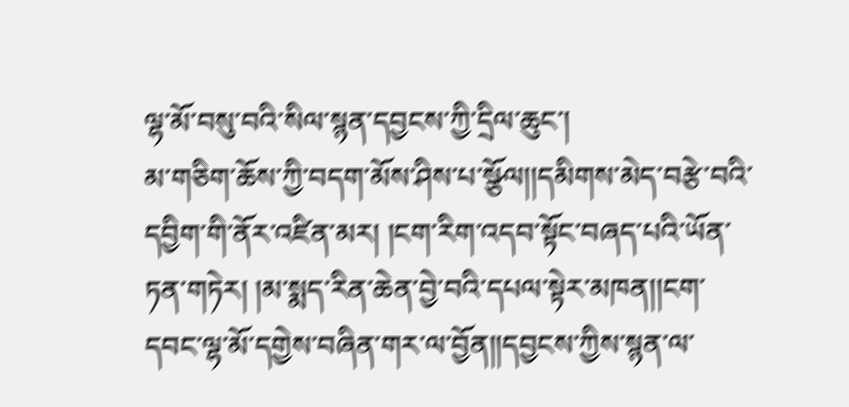ལྷ་མོ་བསུ་བའི་སིལ་སྙན་དབྱངས་ཀྱི་དྲིལ་ཆུང་།
མ་གཅིག་ཆོས་ཀྱི་བདག་མོས་ཤིས་པ་སྩོལ།།དམིགས་མེད་བརྩེ་བའི་དབྱིག་གི་ནོར་འཛིན་མར། །ངག་རིག་འདབ་སྟོང་བཞད་པའི་ཡོན་ཏན་གཏེར། །མ་སྨད་རིན་ཆེན་བྱེ་བའི་དཔལ་སྟེར་མཁན།།ངག་དབང་ལྷ་མོ་དགྱེས་བཞིན་གར་ལ་བྱོན།།དབྱངས་ཀྱིས་སྙན་ལ་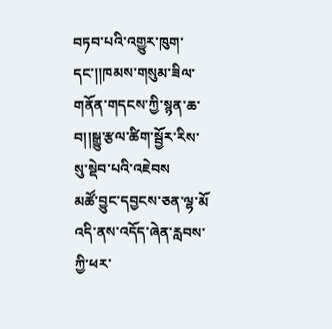བཏབ་པའི་འགྱུར་ཁུག་དང་།།ཁམས་གསུམ་ཟིལ་གནོན་གདངས་ཀྱི་སྙན་ཆ་བ།།སྒྱུ་རྩལ་ཚིག་སྦྱོར་རིས་སུ་སྡེབ་པའི་འཇེབས
མཚོ་བྱུང་དབྱངས་ཅན་ལྷ་མོ
འདི་ནས་འདོད་ཞེན་རླབས་ཀྱི་ཕར་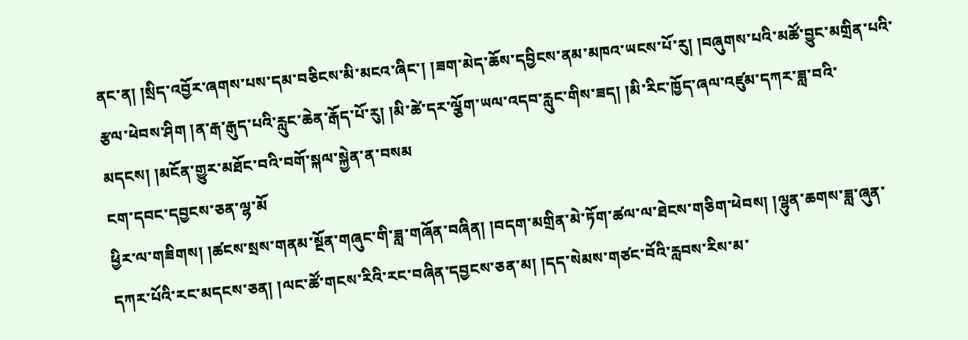ནང་ན། །སྲིད་འབྱོར་ཞགས་པས་དམ་བཅིངས་མི་མངའ་ཞིང་། །ཟག་མེད་ཆོས་དབྱིངས་ནམ་མཁའ་ཡངས་པོ་རུ། །བཞུགས་པའི་མཚོ་བྱུང་མགྲིན་པའི་རྩལ་ཕེབས་ཤིག །ན་རྒ་རྒུད་པའི་རླུང་ཆེན་རྒོད་པོ་རུ། །མི་ཚེ་དར་ལྕོག་ཡལ་འདབ་རླུང་གིས་ཟད། །མི་རིང་ཁྱོད་ཞལ་འཛུམ་དཀར་ཟླ་བའི་མདངས། །མངོན་གྱུར་མཐོང་བའི་བགོ་སྐལ་སྐྱེན་ན་བསམ
ངག་དབང་དབྱངས་ཅན་ལྷ་མོ
ཕྱིར་ལ་གཟིགས། །ཚངས་སྲས་གནམ་སྔོན་གཞུང་གི་ཟླ་གཞོན་བཞིན། །བདག་མགྲིན་མེ་ཏོག་ཚལ་ལ་ཐེངས་གཅིག་ཕེབས། །ལྷུན་ཆགས་ཟླ་ཞུན་དཀར་པོའི་རང་མདངས་ཅན། །ལང་ཚོ་གངས་རིའི་རང་བཞིན་དབྱངས་ཅན་མ། །དད་སེམས་གཙང་བོའི་རླབས་རིས་མ་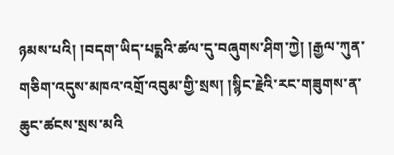ཉམས་པའི། །བདག་ཡིད་པདྨའི་ཚལ་དུ་བཞུགས་ཤིག་ཀྱེ། །རྒྱལ་ཀུན་གཅིག་འདུས་མཁའ་འགྲོ་འབུམ་གྱི་སྲས། །སྙིང་རྗེའི་རང་གཟུགས་ན་ཆུང་ཚངས་སྲས་མའི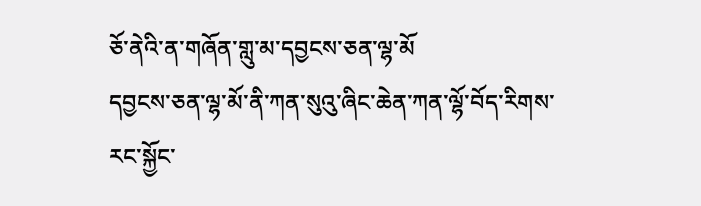ཅོ་ནེའི་ན་གཞོན་གླུ་མ་དབྱངས་ཅན་ལྷ་མོ
དབྱངས་ཅན་ལྷ་མོ་ནི་ཀན་སུའུ་ཞིང་ཆེན་ཀན་ལྷོ་བོད་རིགས་རང་སྐྱོང་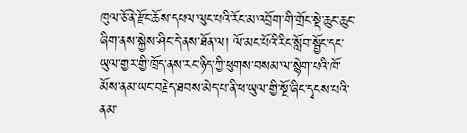ཁུལ་ཅོ་ནེ་རྫོང་ཆོས་དཔལ་ལུང་པའི་རོང་མ་འབྲོག་གི་གྲོང་སྡེ་ཆུང་ཆུང་ཞིག་ནས་སྐྱེས་ཤིང་དེ་ནས་ཐོན་ལ། ལོ་མང་པོའི་རིང་སློབ་སྦྱོང་དང་ཡུལ་གྱར་གྱི་ཁྲོད་ནས་རང་ཉིད་ཀྱི་ཕུགས་བསམ་ལ་སྙེག་པའི་ཁོ་མོས་ནམ་ཡང་བརྗེད་ཐབས་མེད་པ་ནི་ཕ་ཡུལ་གྱི་སྔོ་ཞིང་དྭངས་པའི་ནམ་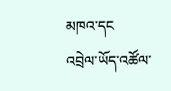མཁའ་དང
འབྲེལ་ཡོད་འཚོལ་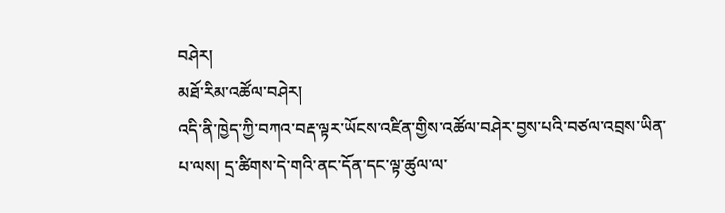བཤེར།
མཐོ་རིམ་འཚོལ་བཤེར།
འདི་ནི་ཁྱེད་ཀྱི་བཀའ་བརྡ་ལྟར་ཡོངས་འཛིན་གྱིས་འཚོལ་བཤེར་བྱས་པའི་བཙལ་འབྲས་ཡིན་པ་ལས། དྲ་ཚིགས་དེ་གའི་ནང་དོན་དང་ལྟ་ཚུལ་ལ་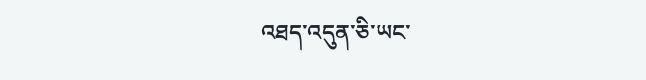འཐད་འདུན་ཅི་ཡང་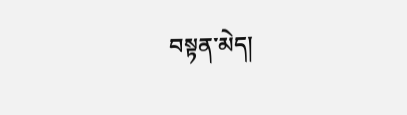བསྟན་མེད།